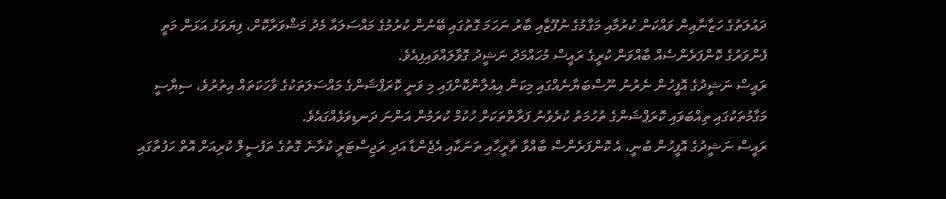ދައުލަތުގެ ހަޒާނާއިން ވައްކަން ކުރުމާއި މަގާމުގެ ނުފޫޒާއި ބާރު ނަހަމަ ގޮތުގައި ބޭނުން ކުރުމުގެ މައްސަލައާ މެދު މަޝްވަރާކޮށް، ފިޔަވަޅު އަޅަން މަތީ ފެންވަރުގެ ކޮންފަރެންސެއް ބާއްވަން ކުރީގެ ރައީސް މުހައްމަދު ނަޝީދު ގޮވާލައްވައިފިއެވެ.
ރައީސް ނަޝީދުގެ އޮފީހުން ނެރުނު ނޫސްބަޔާނެއްގައި މިކަން އިއުލާންކޮށްފައި މި ވަނީ ކޮރަޕްޝަންގެ މައްސަލަތަކުގެ ވާހަކަތައް އިތުރުވެ، ސިޔާސީ މަގާމުތަކުގައި ތިއްބަވައި ކޮރަޕްޝަންގެ ތުހުމަތު ކުރެވުނު ފަރާތްތަކަށް ހުކުމް ކުރަމުން އަންނަ ދަނޑިވަޅެއްގައެވެ.
ރައީސް ނަޝީދުގެ އޮފީހުން ބުނީ، އެ ކޮންފަރެންސް ބާއްވާ ތާރީހާއި ތަނަކާއި އެޖެންޑާ އަދި ރަޖިސްޓަރީ ކުރާނެ ގޮތުގެ ތަފުސީލް ކުރިއަށް އޮތް ހަފުތާގައި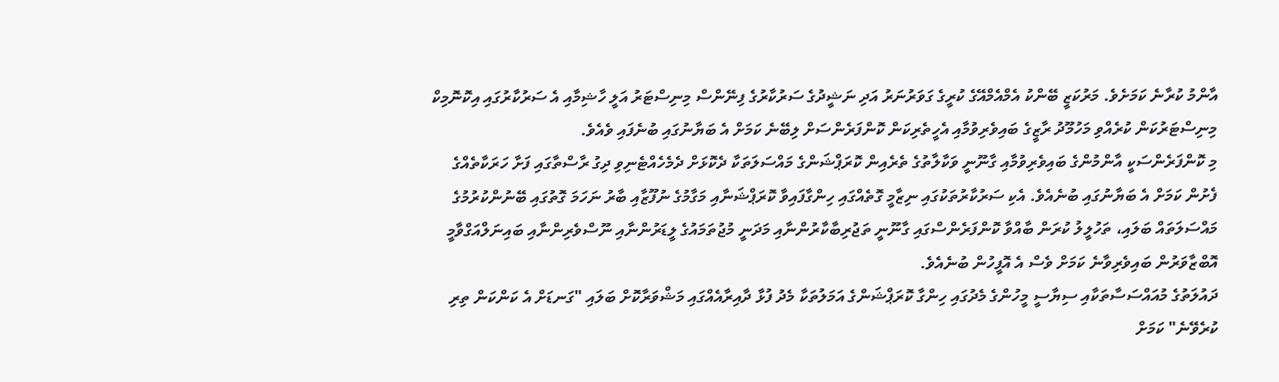އާންމު ކުރާނެ ކަމަށެވެ. މަރުކަޒީ ބޭންކު އެމްއެމްއޭގެ ކުރީގެ ގަވަރުނަރު އަދި ނަޝީދުގެ ސަރުކާރުގެ ފިނޭންސް މިނިސްޓަރު އަލީ ހާޝިމާއި އެ ސަރުކާރުގައި އިކޮނޮމިކް މިނިސްޓަރުކަން ކުރެއްވި މަހުމޫދު ރާޒީގެ ބައިވެރިވުމާއި އެހީތެރިކަން ކޮންފަރެންސަށް ލިބޭނެ ކަމަށް އެ ބަޔާނުގައި ބުނެފައި ވެއެވެ.
މި ކޮންފަރެންސަކީ އާންމުންގެ ބައިވެރިވުމާއި ގާނޫނީ ވަކާލާތުގެ ތެރެއިން ކޮރަޕްޝަންގެ މައްސަލަތަކާ ދެކޮޅަށް ދެމެހެއްޓެނިވި ދިގު ރާސްތާގައި ފަށާ ހަރަކާތެއްގެ ފެށުން ކަމަށް އެ ބަޔާނުގައި ބުނެއެވެ. އެކި ސަރުކާރުތަކުގައި ނިޒާމީ ގޮތެއްގައި ހިންގާފައިވާ ކޮރަޕްޝަނާއި މަގާމުގެ ނުފޫޒާއި ބާރު ނަހަމަ ގޮތުގައި ބޭނުންކުރުމުގެ މައްސަލަތައް ބަލައި، ތަހުލީލު ކުރަން ބާއްވާ ކޮންފަރެންސްގައި ގާނޫނީ ތަޖުރިބާކާރުންނާއި މަދަނީ މުޖުތަމައުގެ ލީޑަރުންނާއި ނޫސްވެރިންނާއި ބައިނަލްއަގްވާމީ އޮބްޒާވަރުން ބައިވެރިވާނެ ކަމަށް ވެސް އެ އޮފީހުން ބުނެއެވެ.
ދައުލަތުގެ މުއައްސަސާތަކާއި ސިޔާސީ މީހުންގެ މެދުގައި ހިންގާ ކޮރަޕްޝަންގެ އަމަލުތަކާ މެދު ފުޅާ ދާއިރާއެއްގައި މަޝްވަރާކޮށް ބަލައި "ގަނޑަށް އެ ކަންކަން ތިރި ކުރެވޭނެ" ކަމަށް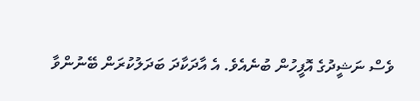ވެސް ނަޝީދުގެ އޮފީހުން ބުނެއެވެ. އެ އާދަކާދަ ބަދަލުކުރަން ބޭނުންވާ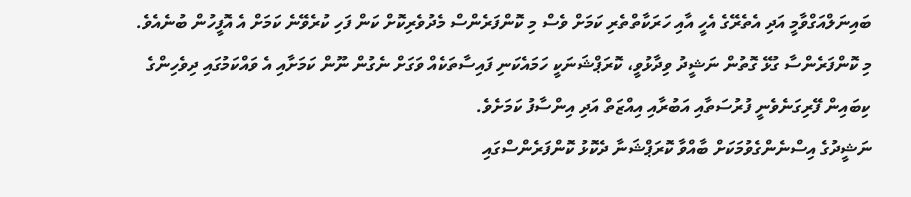ބައިނަލްއަގްވާމީ އަދި އެތެރޭގެ އެހީ އާއި ހަރަކާތްތެރި ކަމަށް ވެސް މި ކޮންފަރެންސް މެދުވެރިކޮށް ކަން ފަހި ކުރެވޭނެ ކަމަށް އެ އޮފީހުން ބުނެއެވެ.
މި ކޮންފަރެންސާ ގުޅޭ ގޮތުން ނަޝީދު ވިދާޅުވީ، ކޮރަޕްޝަނަކީ ހަމައެކަނި ފައިސާތަކެއް ވަގަށް ނެގުން ނޫން ކަމަށާއި އެ ވައްކަމުގައި ދިވެހިންގެ ކިބައިން ފޭރިގަނެވެނީ ފުރުސަތާއި އަބުރާއި އިއްޒަތް އަދި އިންސާފު ކަމަށެވެ.
ނަޝީދުގެ އިސްނެންގެވުމަކަށް ބާއްވާ ކޮރަޕްޝަނާ ދެކޮޅު ކޮންފަރެންސްގައި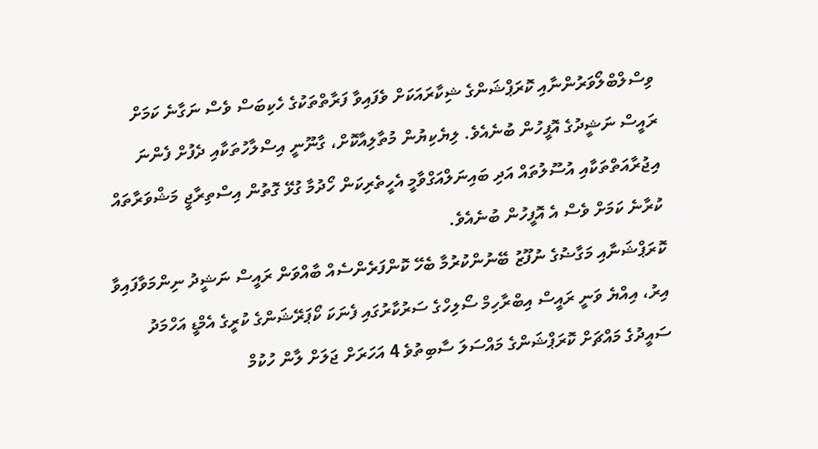ވިސްލްބްލޯވަރުންނާއި ކޮރަޕްޝަންގެ ޝިކާރައަކަށް ވެފައިވާ ފަރާތްތަކުގެ ހެކިބަސް ވެސް ނަގާނެ ކަމަށް ރައީސް ނަޝީދުގެ އޮފީހުން ބުނެއެވެ. ލިޔެކިޔުން މުތާލިއާކޮށް، ގާނޫނީ އިސްލާހުތަކާއި ދެފުށް ފެންނަ އިޖުރާއަތްތަކާއި އުސޫލުތައް އަދި ބައިނަލްއަގްވާމީ އެހީތެރިކަން ހޯދުމާ ގުޅޭ ގޮތުން އިސްތިރާޖީ މަޝްވަރާތައް ކުރާނެ ކަމަށް ވެސް އެ އޮފީހުން ބުނެއެވެ.
ކޮރަޕްޝަނާއި މަގާޟުގެ ނުފޫޒު ބޭނުންކުރުމާ ބެހޭ ކޮންފަރެންސެއް ބާއްވަން ރައީސް ނަޝީދު ނިންމަވާފައިވާ އިރު، އިއްޔެ ވަނީ ރައީސް އިބްރާހިމް ސޯލިހްގެ ސަރުކާރުގައި ފެނަކަ ކޯޕަރޭޝަންގެ ކުރީގެ އެމްޑީ އަހްމަދު ސައީދުގެ މައްޗަށް ކޮރަޕްޝަންގެ މައްސަލަ ސާބިތުވެ 4 އަހަރަށް ޖަލަށް ލާން ހުކުމް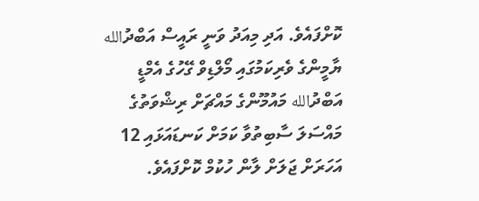ކޮށްފައެވެ. އަދި މިއަދު ވަނީ ރައީސް އަބްދުالله ޔާމީންގެ ވެރިކަމުގައި މޯލްޑިވް ގޭހުގެ އެމްޑީ އަބްދުالله މައުމޫންގެ މައްޗަށް ރިޝްވަތުގެ މައްސަލަ ސާބިތުވާ ކަމަށް ކަނޑައަޅައި 12 އަހަރަށް ޖަލަށް ލާން ހުކުމް ކޮށްފައެވެ.